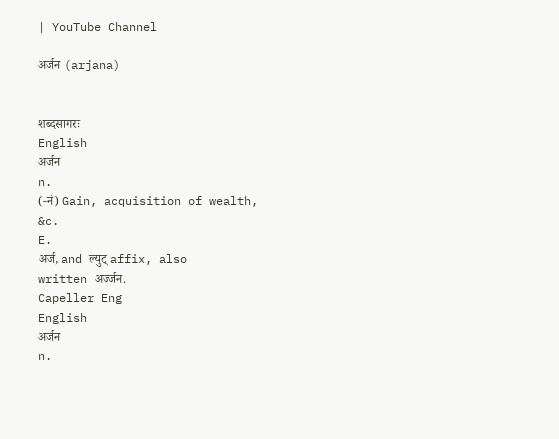| YouTube Channel

अर्जन (arjana)


शब्दसागरः
English
अर्जन
n.
(-नं) Gain, acquisition of wealth, &c.
E.
अर्ज, and ल्युट् affix, also
written अर्ज्जन.
Capeller Eng
English
अर्जन
n.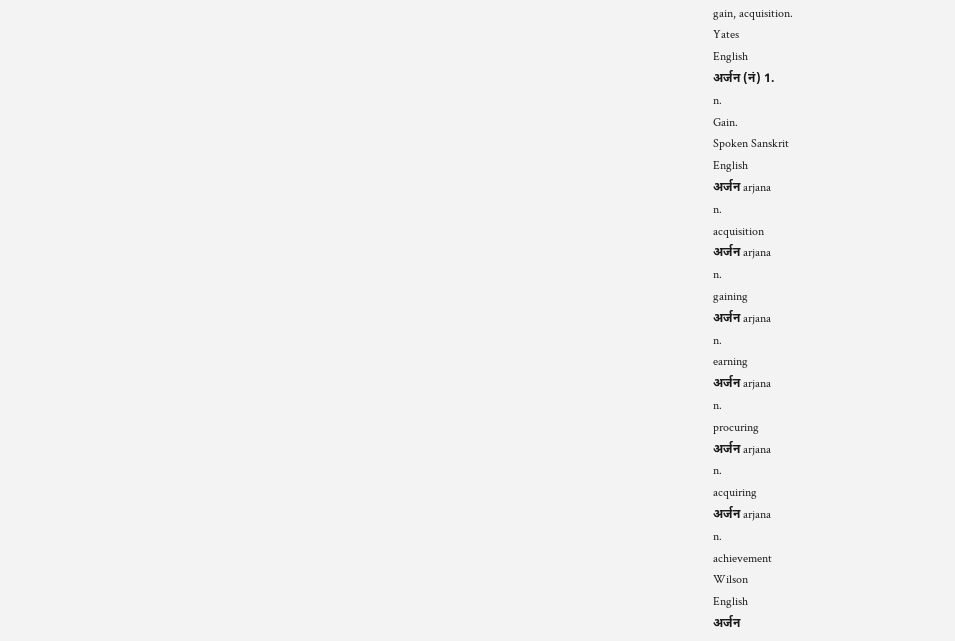gain, acquisition.
Yates
English
अर्जन (नं) 1.
n.
Gain.
Spoken Sanskrit
English
अर्जन arjana
n.
acquisition
अर्जन arjana
n.
gaining
अर्जन arjana
n.
earning
अर्जन arjana
n.
procuring
अर्जन arjana
n.
acquiring
अर्जन arjana
n.
achievement
Wilson
English
अर्जन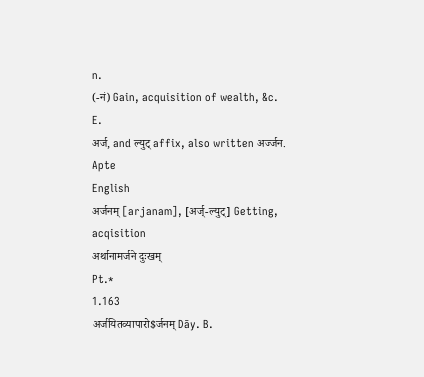n.
(-नं) Gain, acquisition of wealth, &c.
E.
अर्ज, and ल्युट् affix, also written अर्ज्जन.
Apte
English
अर्जनम् [arjanam], [अर्ज्-ल्युट्] Getting, acqisition
अर्थानामर्जने दुःखम्
Pt.*
1.163
अर्जयितव्यापारो$र्जनम् Dāy. B.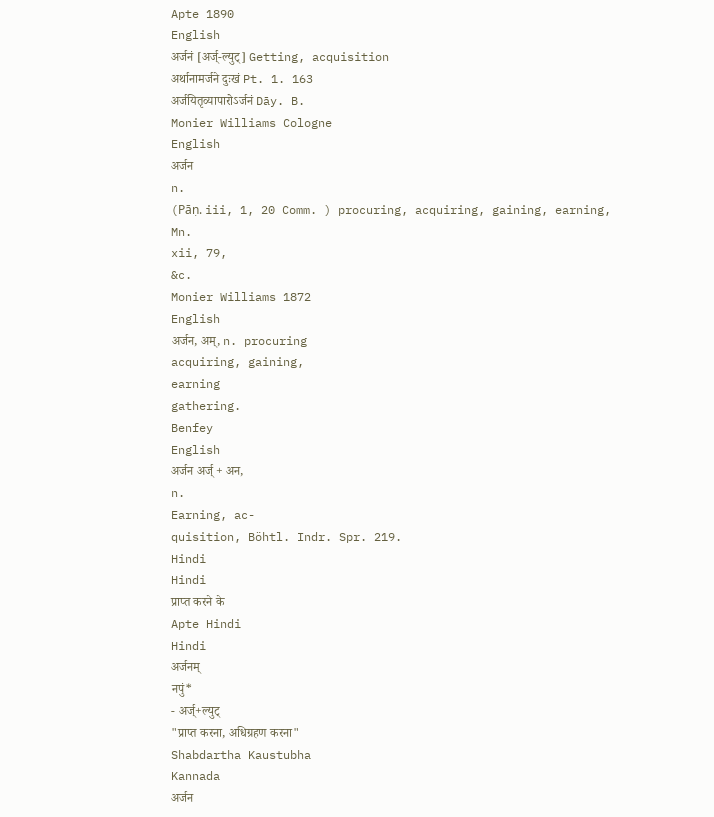Apte 1890
English
अर्जनं [अर्ज्-ल्युट्] Getting, acquisition
अर्थानामर्जने दुःखं Pt. 1. 163
अर्जयितृव्यापारोऽर्जनं Dāy. B.
Monier Williams Cologne
English
अर्जन
n.
(Pāṇ. iii, 1, 20 Comm. ) procuring, acquiring, gaining, earning,
Mn.
xii, 79,
&c.
Monier Williams 1872
English
अर्जन, अम्, n. procuring
acquiring, gaining,
earning
gathering.
Benfey
English
अर्जन अर्ज् + अन,
n.
Earning, ac-
quisition, Böhtl. Indr. Spr. 219.
Hindi
Hindi
प्राप्त करने के
Apte Hindi
Hindi
अर्जनम्
नपुं*
- अर्ज्+ल्युट्
"प्राप्त करना, अधिग्रहण करना"
Shabdartha Kaustubha
Kannada
अर्जन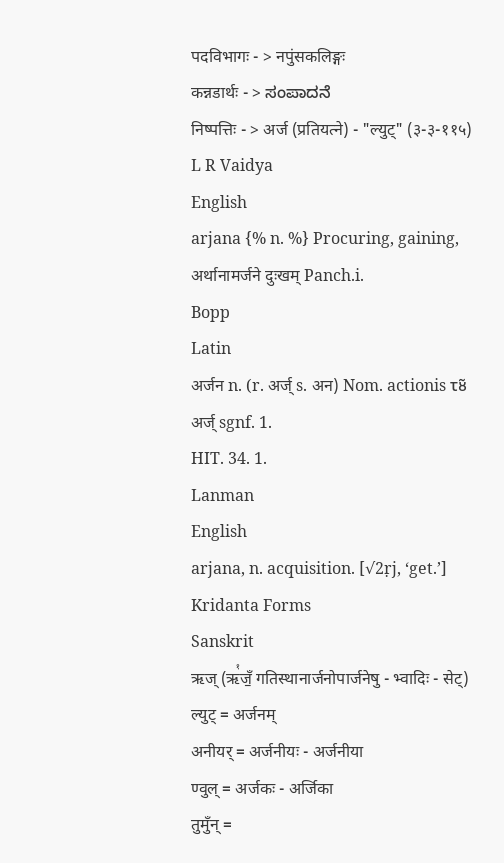पदविभागः - > नपुंसकलिङ्गः
कन्नडार्थः - > ಸಂಪಾದನೆ
निष्पत्तिः - > अर्ज (प्रतियत्ने) - "ल्युट्" (३-३-११५)
L R Vaidya
English
arjana {% n. %} Procuring, gaining, अर्थानामर्जने दुःखम् Panch.i.
Bopp
Latin
अर्जन n. (r. अर्ज् s. अन) Nom. actionis τᴕ̃ अर्ज् sgnf. 1.
HIT. 34. 1.
Lanman
English
arjana, n. acquisition. [√2ṛj, ‘get.’]
Kridanta Forms
Sanskrit
ऋज् (ऋ꣡जँ॒ गतिस्थानार्जनोपार्जनेषु - भ्वादिः - सेट्)
ल्युट् = अर्जनम्
अनीयर् = अर्जनीयः - अर्जनीया
ण्वुल् = अर्जकः - अर्जिका
तुमुँन् =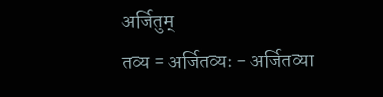अर्जितुम्
तव्य = अर्जितव्यः - अर्जितव्या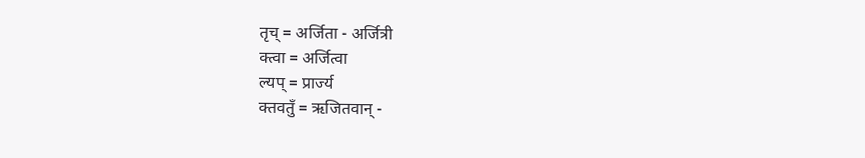तृच् = अर्जिता - अर्जित्री
क्त्वा = अर्जित्वा
ल्यप् = प्रार्ज्य
क्तवतुँ = ऋजितवान् -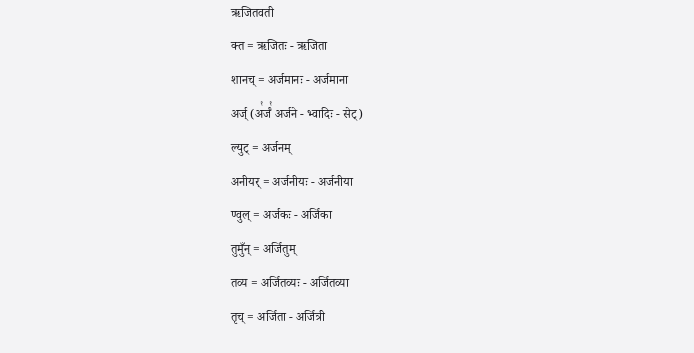ऋजितवती
क्त = ऋजितः - ऋजिता
शानच् = अर्जमानः - अर्जमाना
अर्ज् (अ꣡र्जँ꣡ अर्जने - भ्वादिः - सेट्)
ल्युट् = अर्जनम्
अनीयर् = अर्जनीयः - अर्जनीया
ण्वुल् = अर्जकः - अर्जिका
तुमुँन् = अर्जितुम्
तव्य = अर्जितव्यः - अर्जितव्या
तृच् = अर्जिता - अर्जित्री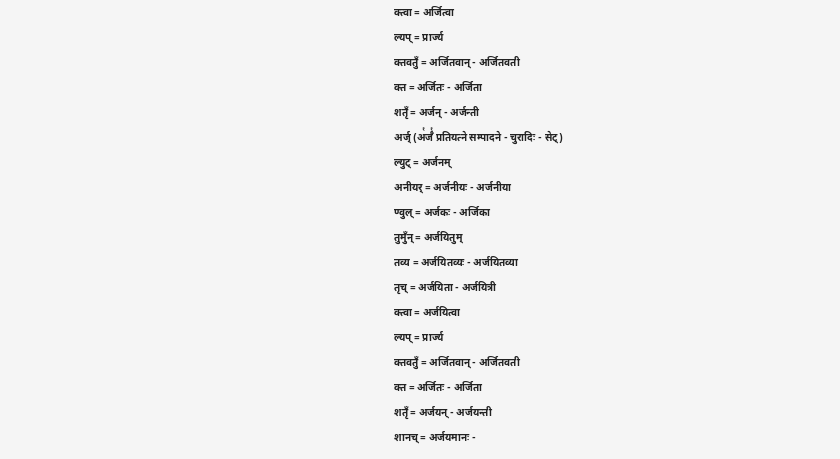क्त्वा = अर्जित्वा
ल्यप् = प्रार्ज्य
क्तवतुँ = अर्जितवान् - अर्जितवती
क्त = अर्जितः - अर्जिता
शतृँ = अर्जन् - अर्जन्ती
अर्ज् (अ꣡र्जँ꣡ प्रतियत्ने सम्पादने - चुरादिः - सेट्)
ल्युट् = अर्जनम्
अनीयर् = अर्जनीयः - अर्जनीया
ण्वुल् = अर्जकः - अर्जिका
तुमुँन् = अर्जयितुम्
तव्य = अर्जयितव्यः - अर्जयितव्या
तृच् = अर्जयिता - अर्जयित्री
क्त्वा = अर्जयित्वा
ल्यप् = प्रार्ज्य
क्तवतुँ = अर्जितवान् - अर्जितवती
क्त = अर्जितः - अर्जिता
शतृँ = अर्जयन् - अर्जयन्ती
शानच् = अर्जयमानः -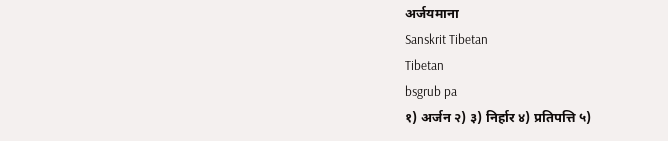अर्जयमाना
Sanskrit Tibetan
Tibetan
bsgrub pa
१) अर्जन २) ३) निर्हार ४) प्रतिपत्ति ५)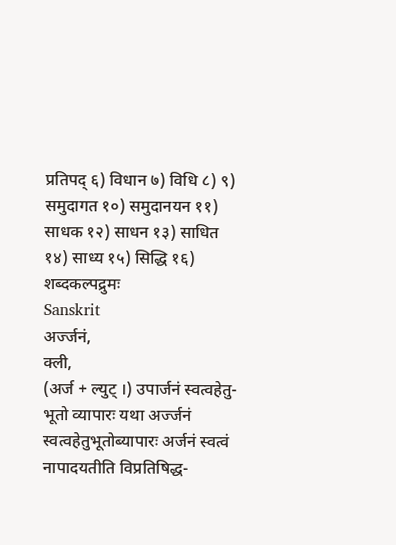प्रतिपद् ६) विधान ७) विधि ८) ९) समुदागत १०) समुदानयन ११) साधक १२) साधन १३) साधित १४) साध्य १५) सिद्धि १६)
शब्दकल्पद्रुमः
Sanskrit
अर्ज्जनं,
क्ली,
(अर्ज + ल्युट् ।) उपार्जनं स्वत्वहेतु-भूतो व्यापारः यथा अर्ज्जनं स्वत्वहेतुभूतोब्यापारः अर्जनं स्वत्वं नापादयतीति विप्रतिषिद्ध-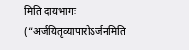मिति दायभागः
(“अर्जयितृव्यापारोऽर्जनमिति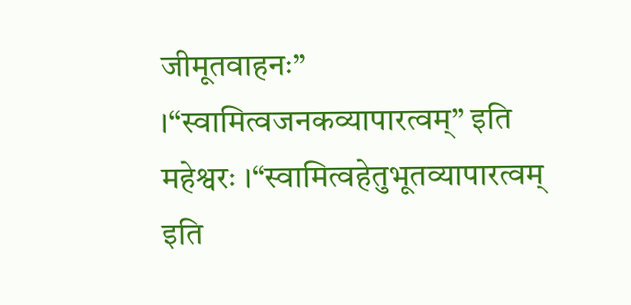जीमूतवाहनः” ।“स्वामित्वजनकव्यापारत्वम्” इति महेश्वरः ।“स्वामित्वहेतुभूतव्यापारत्वम् इति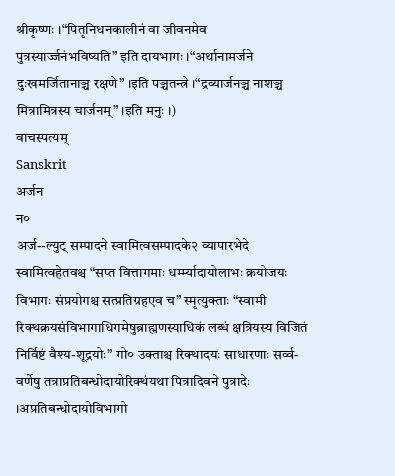श्रीकृष्णः ।“पितृनिधनकालीनं वा जीवनमेव पुत्रस्यार्ज्जनंभविष्यति” इति दायभागः ।“अर्थानामर्जने दुःखमर्जितानाञ्च रक्षणे” ।इति पञ्चतन्त्रे ।“द्रव्यार्जनञ्च नाशञ्च मित्रामित्रस्य चार्जनम्” ।इति मनुः ।)
वाचस्पत्यम्
Sanskrit
अर्जन
न०
अर्ज--ल्युट् सम्पादने स्वामित्वसम्पादके२ व्यापारभेदे स्वामित्वहेतवश्च “सप्त वित्तागमाः धर्म्म्यादायोलाभः क्रयोजयः विभागः संप्रयोगश्च सत्प्रतिग्रहएव च” स्मृत्युक्ताः “स्वामी रिक्थक्रयसंविभागाधिगमेषुब्राह्मणस्याधिकं लब्धं क्षत्रियस्य विजितं निर्विष्टं वैश्य-शूद्रयोः” गो० उक्ताश्च रिक्थादयः साधारणाः सर्व्व-वर्णेषु तत्राप्रतिबन्धोदायोरिक्थंयथा पित्रादिवने पुत्रादेः ।अप्रतिबन्धोदायोविभागो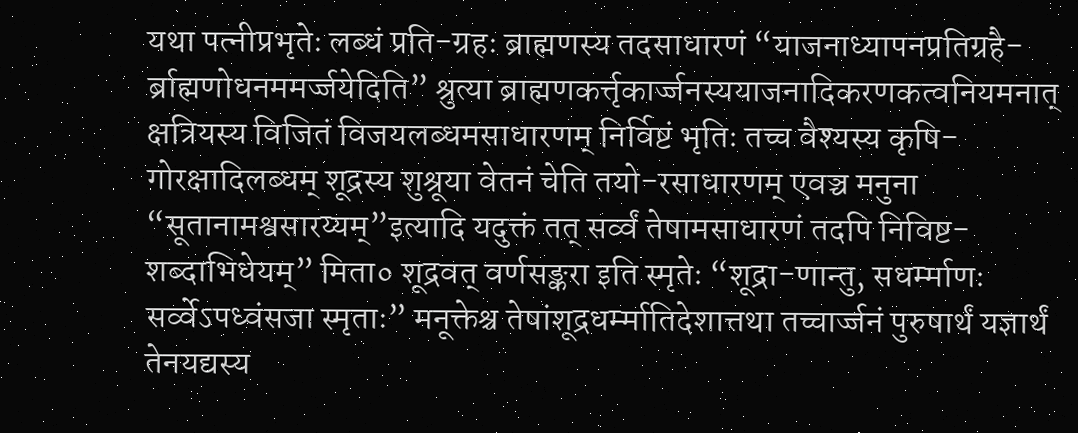यथा पत्नीप्रभृतेः लब्धं प्रति-ग्रहः ब्राह्मणस्य तदसाधारणं “याजनाध्यापनप्रतिग्रहै-र्ब्राह्मणोधनममर्ज्जयेदिति” श्रुत्या ब्राह्मणकर्त्तृकार्ज्जनस्ययाजनादिकरणकत्वनियमनात् क्षत्रियस्य विजितं विजयलब्धमसाधारणम् निर्विष्टं भृतिः तच्च वैश्यस्य कृषि-गोरक्षादिलब्धम् शूद्रस्य शुश्रूया वेतनं चेति तयो-रसाधारणम् एवञ्च मनुना “सूतानामश्वसारय्यम्”इत्यादि यदुक्तं तत् सर्व्वं तेषामसाधारणं तदपि निविष्ट-शब्दाभिधेयम्” मिता० शूद्रवत् वर्णसङ्करा इति स्मृतेः “शूद्रा-णान्तु, सधर्म्माणः सर्व्वेऽपध्वंसजा स्मृताः” मनूक्तेश्च तेषांशूद्रधर्म्मातिदेशात्तथा तच्चार्ज्जनं पुरुषार्थं यज्ञार्थं तेनयद्यस्य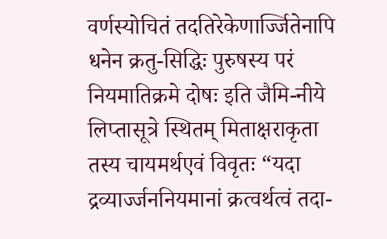वर्णस्योचितं तदतिरेकेणार्ज्जितेनापि धनेन क्रतु-सिद्धिः पुरुषस्य परं नियमातिक्रमे दोषः इति जैमि-नीये लिप्तासूत्रे स्थितम् मिताक्षराकृता तस्य चायमर्थएवं विवृतः “यदा द्रव्यार्ज्जननियमानां क्रत्वर्थत्वं तदा-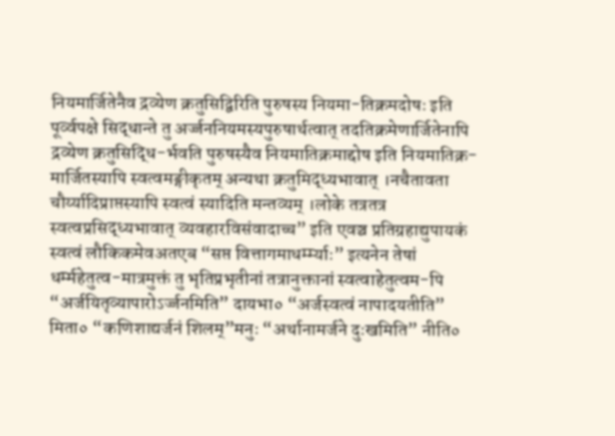नियमार्जितेनैव द्रव्येण क्रतुसिद्विरिति पुरुषस्य नियमा-तिक्रमदोषः इति पूर्व्वपक्षे सिद्धान्ते तु अर्ज्जननियमस्यपुरुषार्थत्वात् तदतिक्रमेणार्जितेनापि द्रव्येण क्रतुसिद्धि-र्भवति पुरुषस्यैव नियमातिक्रमाद्दोष इति नियमातिक्र-मार्जितस्यापि स्वत्वमङ्गीकृतम् अन्यथा क्रतुमिद्ध्यभावात् ।नचैतावता चौर्य्यादिप्राप्तस्यापि स्वत्वं स्यादिति मन्तव्यम् ।लोके तत्रतत्र स्वत्वप्रसिद्ध्यभावात् व्यवहारविसंवादाच्च” इति एवञ्च प्रतिग्रहाद्युपायकं स्वत्वं लौकिकमेवअतएब “सप्त वित्तागमाधर्म्म्याः” इत्यनेन तेषां धर्म्महेतुत्व-मात्रमुक्तं तु भृतिप्रभृतीनां तत्रानुक्तानां स्वत्वाहेतुत्वम-पि “अर्जयितृव्यापारोऽर्ज्जनमिति” दायभा० “अर्जस्वत्वं नापादयतीति” मिता० “कणिशाद्यर्जनं शिलम्”मनुः “अर्थानामर्जने दुःखमिति” नीति०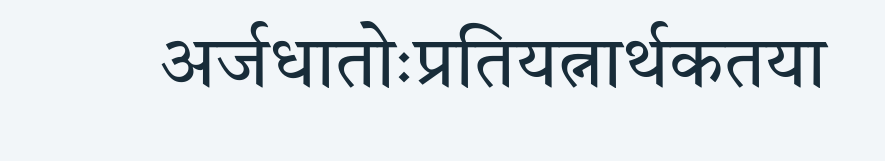अर्जधातोःप्रतियत्नार्थकतया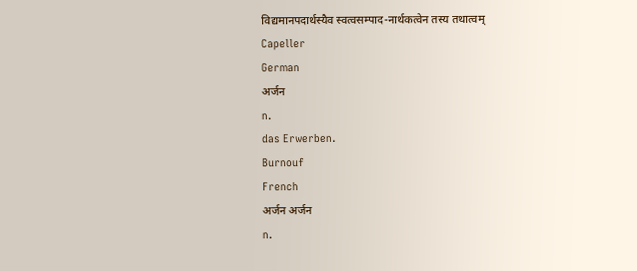विद्यमानपदार्थस्यैव स्वत्वसम्पाद-नार्थकत्वेन तस्य तथात्वम्
Capeller
German
अर्जन
n.
das Erwerben.
Burnouf
French
अर्जन अर्जन
n.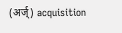(अर्ज्) acquisition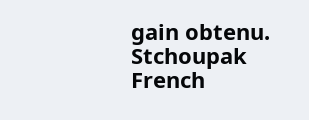gain obtenu.
Stchoupak
French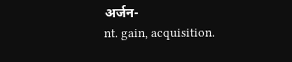अर्जन-
nt. gain, acquisition.